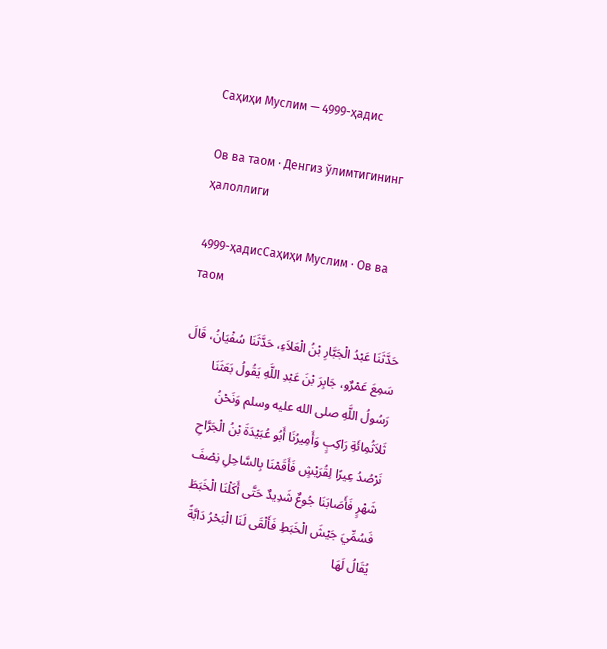Саҳиҳи Муслим — 4999-ҳадис

Ов ва таом · Денгиз ўлимтигининг ҳалоллиги

4999-ҳадисСаҳиҳи Муслим · Ов ва таом

حَدَّثَنَا عَبْدُ الْجَبَّارِ بْنُ الْعَلاَءِ، حَدَّثَنَا سُفْيَانُ، قَالَ سَمِعَ عَمْرٌو، جَابِرَ بْنَ عَبْدِ اللَّهِ يَقُولُ بَعَثَنَا رَسُولُ اللَّهِ صلى الله عليه وسلم وَنَحْنُ ثَلاَثُمِائَةِ رَاكِبٍ وَأَمِيرُنَا أَبُو عُبَيْدَةَ بْنُ الْجَرَّاحِ نَرْصُدُ عِيرًا لِقُرَيْشٍ فَأَقَمْنَا بِالسَّاحِلِ نِصْفَ شَهْرٍ فَأَصَابَنَا جُوعٌ شَدِيدٌ حَتَّى أَكَلْنَا الْخَبَطَ فَسُمِّيَ جَيْشَ الْخَبَطِ فَأَلْقَى لَنَا الْبَحْرُ دَابَّةً يُقَالُ لَهَا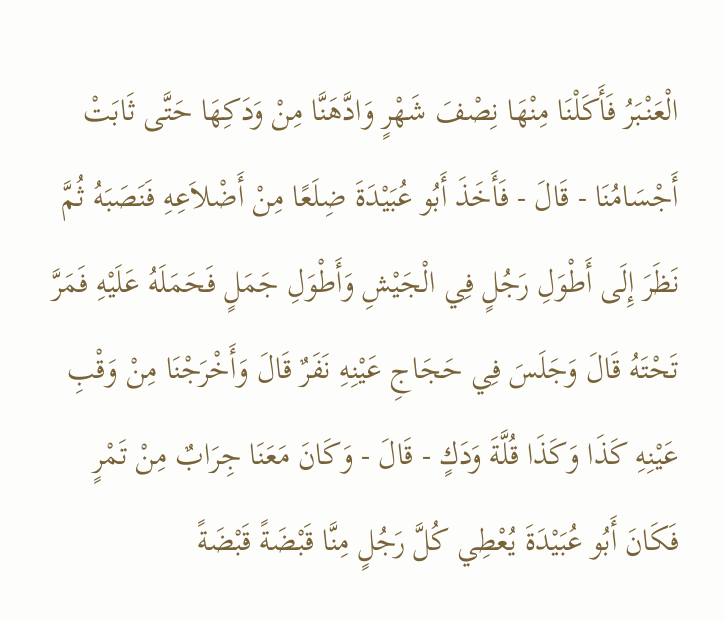الْعَنْبَرُ فَأَكَلْنَا مِنْهَا نِصْفَ شَهْرٍ وَادَّهَنَّا مِنْ وَدَكِهَا حَتَّى ثَابَتْ أَجْسَامُنَا - قَالَ - فَأَخَذَ أَبُو عُبَيْدَةَ ضِلَعًا مِنْ أَضْلاَعِهِ فَنَصَبَهُ ثُمَّ نَظَرَ إِلَى أَطْوَلِ رَجُلٍ فِي الْجَيْشِ وَأَطْوَلِ جَمَلٍ فَحَمَلَهُ عَلَيْهِ فَمَرَّ تَحْتَهُ قَالَ وَجَلَسَ فِي حَجَاجِ عَيْنِهِ نَفَرٌ قَالَ وَأَخْرَجْنَا مِنْ وَقْبِ عَيْنِهِ كَذَا وَكَذَا قُلَّةَ وَدَكٍ - قَالَ - وَكَانَ مَعَنَا جِرَابٌ مِنْ تَمْرٍ فَكَانَ أَبُو عُبَيْدَةَ يُعْطِي كُلَّ رَجُلٍ مِنَّا قَبْضَةً قَبْضَةً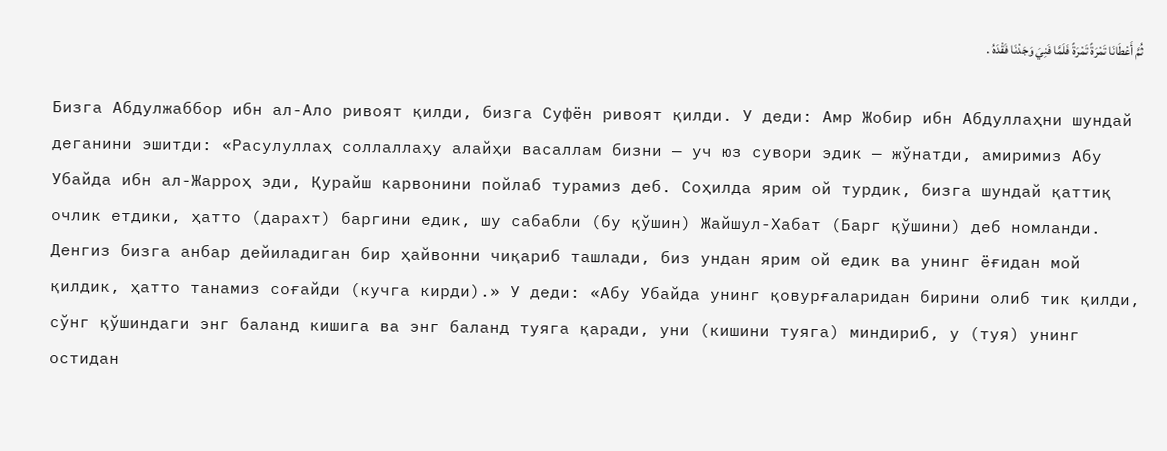ثُمَّ أَعْطَانَا تَمْرَةً تَمْرَةً فَلَمَّا فَنِيَ وَجَدْنَا فَقْدَهُ .

Бизга Абдулжаббор ибн ал-Ало ривоят қилди, бизга Суфён ривоят қилди. У деди: Амр Жобир ибн Абдуллаҳни шундай деганини эшитди: «Расулуллаҳ соллаллаҳу алайҳи васаллам бизни — уч юз сувори эдик — жўнатди, амиримиз Абу Убайда ибн ал-Жарроҳ эди, Қурайш карвонини пойлаб турамиз деб. Соҳилда ярим ой турдик, бизга шундай қаттиқ очлик етдики, ҳатто (дарахт) баргини едик, шу сабабли (бу қўшин) Жайшул-Хабат (Барг қўшини) деб номланди. Денгиз бизга анбар дейиладиган бир ҳайвонни чиқариб ташлади, биз ундан ярим ой едик ва унинг ёғидан мой қилдик, ҳатто танамиз соғайди (кучга кирди).» У деди: «Абу Убайда унинг қовурғаларидан бирини олиб тик қилди, сўнг қўшиндаги энг баланд кишига ва энг баланд туяга қаради, уни (кишини туяга) миндириб, у (туя) унинг остидан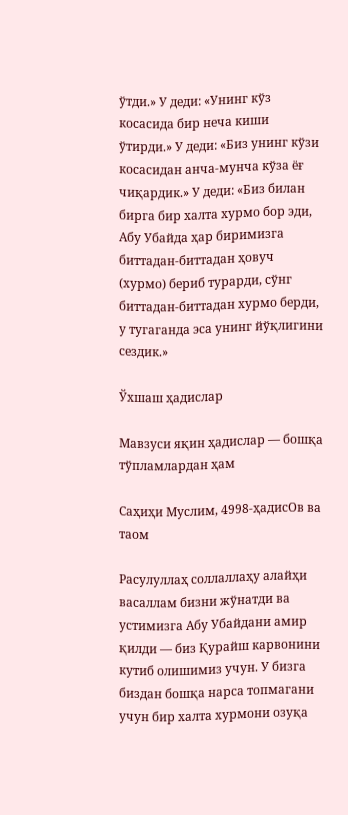ўтди.» У деди: «Унинг кўз косасида бир неча киши ўтирди.» У деди: «Биз унинг кўзи косасидан анча-мунча кўза ёғ чиқардик.» У деди: «Биз билан бирга бир халта хурмо бор эди, Абу Убайда ҳар биримизга биттадан-биттадан ҳовуч (хурмо) бериб турарди, сўнг биттадан-биттадан хурмо берди, у тугаганда эса унинг йўқлигини сездик.»

Ўхшаш ҳадислар

Мавзуси яқин ҳадислар — бошқа тўпламлардан ҳам

Саҳиҳи Муслим, 4998-ҳадисОв ва таом

Расулуллаҳ соллаллаҳу алайҳи васаллам бизни жўнатди ва устимизга Абу Убайдани амир қилди — биз Қурайш карвонини кутиб олишимиз учун. У бизга биздан бошқа нарса топмагани учун бир халта хурмони озуқа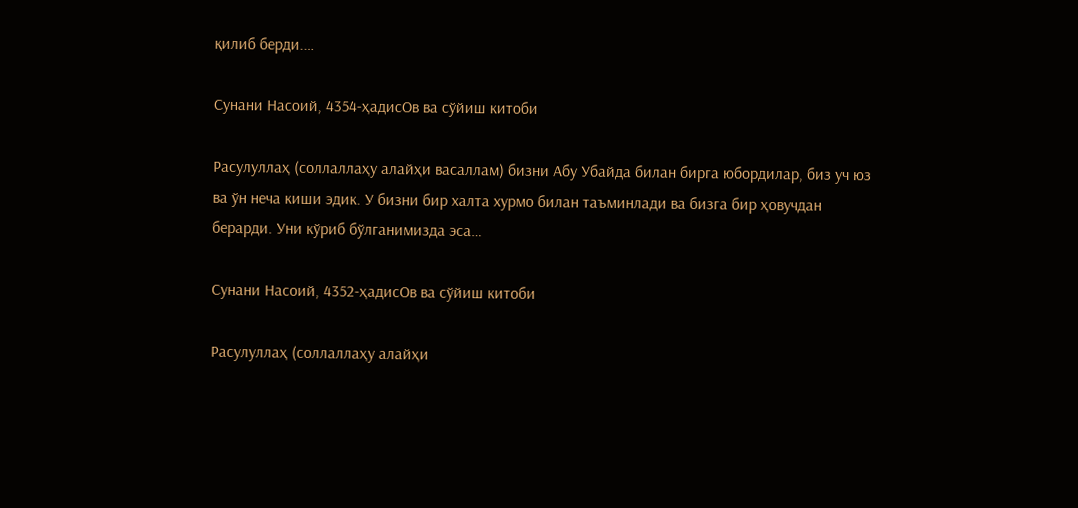қилиб берди.…

Сунани Насоий, 4354-ҳадисОв ва сўйиш китоби

Расулуллаҳ (соллаллаҳу алайҳи васаллам) бизни Абу Убайда билан бирга юбордилар, биз уч юз ва ўн неча киши эдик. У бизни бир халта хурмо билан таъминлади ва бизга бир ҳовучдан берарди. Уни кўриб бўлганимизда эса…

Сунани Насоий, 4352-ҳадисОв ва сўйиш китоби

Расулуллаҳ (соллаллаҳу алайҳи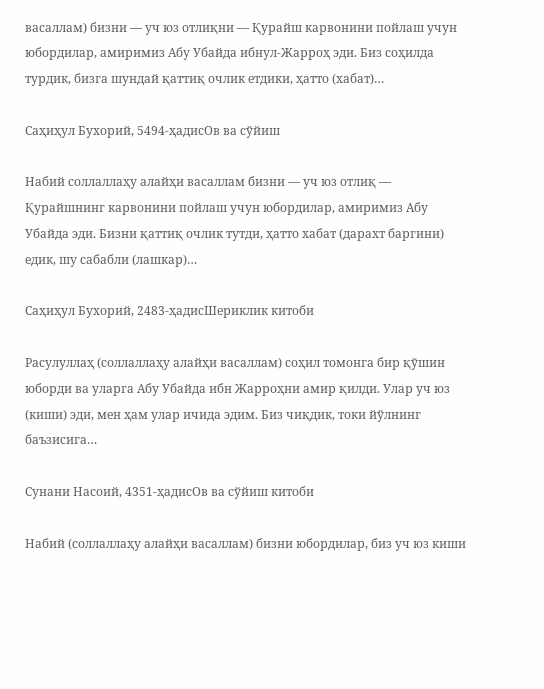васаллам) бизни — уч юз отлиқни — Қурайш карвонини пойлаш учун юбордилар, амиримиз Абу Убайда ибнул-Жарроҳ эди. Биз соҳилда турдик, бизга шундай қаттиқ очлик етдики, ҳатто (хабат)…

Саҳиҳул Бухорий, 5494-ҳадисОв ва сўйиш

Набий соллаллаҳу алайҳи васаллам бизни — уч юз отлиқ — Қурайшнинг карвонини пойлаш учун юбордилар, амиримиз Абу Убайда эди. Бизни қаттиқ очлик тутди, ҳатто хабат (дарахт баргини) едик, шу сабабли (лашкар)…

Саҳиҳул Бухорий, 2483-ҳадисШериклик китоби

Расулуллаҳ (соллаллаҳу алайҳи васаллам) соҳил томонга бир қўшин юборди ва уларга Абу Убайда ибн Жарроҳни амир қилди. Улар уч юз (киши) эди, мен ҳам улар ичида эдим. Биз чиқдик, токи йўлнинг баъзисига…

Сунани Насоий, 4351-ҳадисОв ва сўйиш китоби

Набий (соллаллаҳу алайҳи васаллам) бизни юбордилар, биз уч юз киши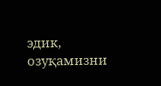эдик, озуқамизни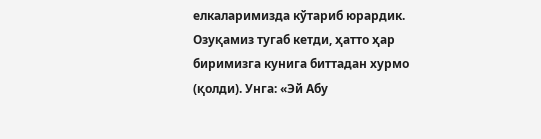елкаларимизда кўтариб юрардик. Озуқамиз тугаб кетди, ҳатто ҳар биримизга кунига биттадан хурмо (қолди). Унга: «Эй Абу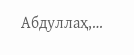Абдуллаҳ,…